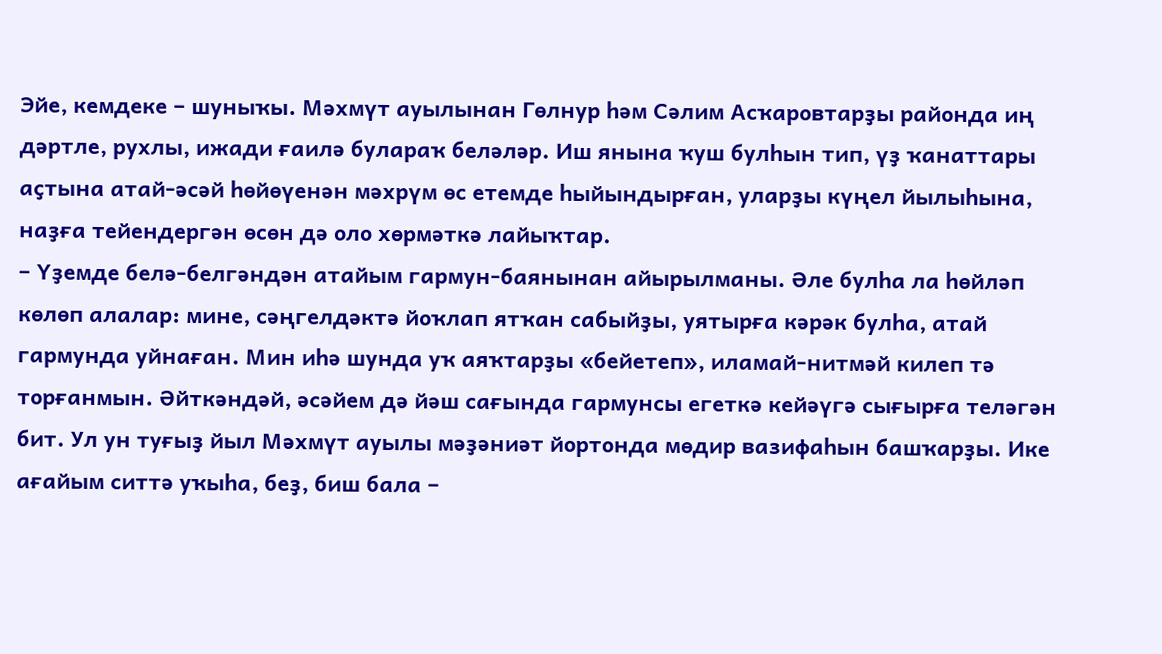Эйе, кемдеке – шуныҡы. Мәхмүт ауылынан Гөлнур һәм Сәлим Асҡаровтарҙы районда иң дәртле, рухлы, ижади ғаилә булараҡ беләләр. Иш янына ҡуш булһын тип, үҙ ҡанаттары аҫтына атай-әсәй һөйөүенән мәхрүм өс етемде һыйындырған, уларҙы күңел йылыһына, наҙға тейендергән өсөн дә оло хөрмәткә лайыҡтар.
– Үҙемде белә-белгәндән атайым гармун-баянынан айырылманы. Әле булһа ла һөйләп көлөп алалар: мине, сәңгелдәктә йоҡлап ятҡан сабыйҙы, уятырға кәрәк булһа, атай гармунда уйнаған. Мин иһә шунда уҡ аяҡтарҙы «бейетеп», иламай-нитмәй килеп тә торғанмын. Әйткәндәй, әсәйем дә йәш сағында гармунсы егеткә кейәүгә сығырға теләгән бит. Ул ун туғыҙ йыл Мәхмүт ауылы мәҙәниәт йортонда мөдир вазифаһын башҡарҙы. Ике ағайым ситтә уҡыһа, беҙ, биш бала –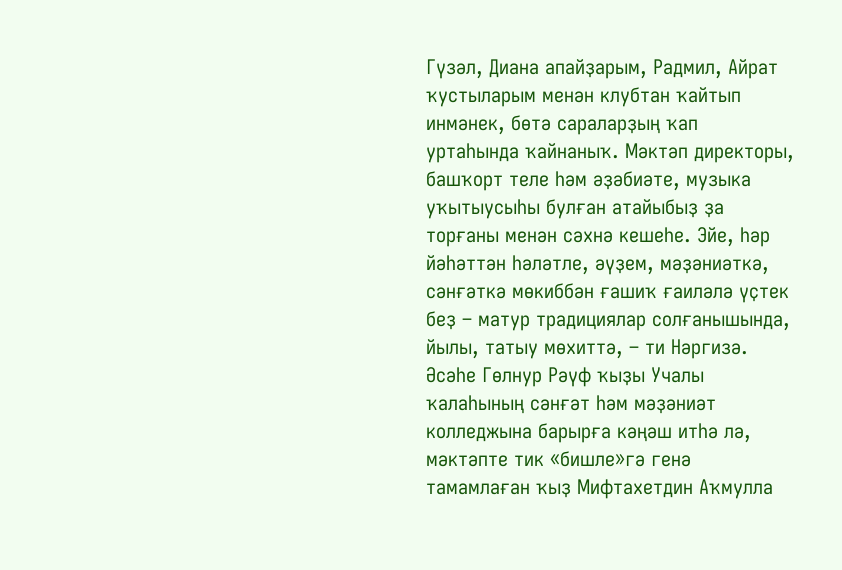Гүзәл, Диана апайҙарым, Радмил, Айрат ҡустыларым менән клубтан ҡайтып инмәнек, бөтә сараларҙың ҡап уртаһында ҡайнаныҡ. Мәктәп директоры, башҡорт теле һәм әҙәбиәте, музыка уҡытыусыһы булған атайыбыҙ ҙа торғаны менән сәхнә кешеһе. Эйе, һәр йәһәттән һәләтле, әүҙем, мәҙәниәткә, сәнғәткә мөкиббән ғашиҡ ғаиләлә үҫтек беҙ – матур традициялар солғанышында, йылы, татыу мөхиттә, – ти Нәргизә.
Әсәһе Гөлнур Рәүф ҡыҙы Учалы ҡалаһының сәнғәт һәм мәҙәниәт колледжына барырға кәңәш итһә лә, мәктәпте тик «бишле»гә генә тамамлаған ҡыҙ Мифтахетдин Аҡмулла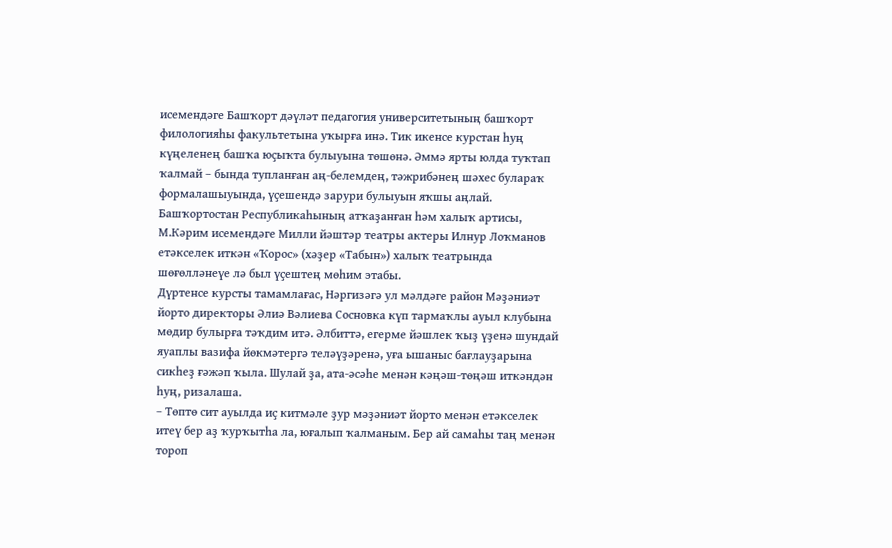исемендәге Башҡорт дәүләт педагогия университетының башҡорт филологияһы факультетына уҡырға инә. Тик икенсе курстан һуң күңеленең башҡа юҫыҡта булыуына төшөнә. Әммә ярты юлда туҡтап ҡалмай – бында тупланған аң-белемдең, тәжрибәнең шәхес булараҡ формалашыуында, үҫешендә зарури булыуын яҡшы аңлай. Башҡортостан Республикаһының атҡаҙанған һәм халыҡ артисы, М.Кәрим исемендәге Милли йәштәр театры актеры Илнур Лоҡманов етәкселек иткән «Ҡорос» (хәҙер «Табын») халыҡ театрында шөғөлләнеүе лә был үҫештең мөһим этабы.
Дүртенсе курсты тамамлағас, Нәргизәгә ул мәлдәге район Мәҙәниәт йорто директоры Әлиә Вәлиева Сосновка күп тармаҡлы ауыл клубына мөдир булырға тәҡдим итә. Әлбиттә, егерме йәшлек ҡыҙ үҙенә шундай яуаплы вазифа йөкмәтергә теләүҙәренә, уға ышаныс бағлауҙарына сикһеҙ ғәжәп ҡыла. Шулай ҙа, ата-әсәһе менән кәңәш-төңәш иткәндән һуң, ризалаша.
– Төптө сит ауылда иҫ китмәле ҙур мәҙәниәт йорто менән етәкселек итеү бер аҙ ҡурҡытһа ла, юғалып ҡалманым. Бер ай самаһы таң менән тороп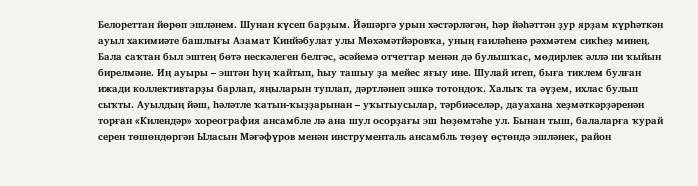Белореттан йөрөп эшләнем. Шунан күсеп барҙым. Йәшәргә урын хәстәрләгән, һәр йәһәттән ҙур ярҙам күрһәткән ауыл хакимиәте башлығы Азамат Кинйәбулат улы Мөхәмәтйәровҡа, уның ғаиләһенә рәхмәтем сикһеҙ минең. Бала саҡтан был эштең бөтә нескәлеген белгәс, әсәйемә отчеттар менән дә булышҡас, мөдирлек әллә ни ҡыйын бирелмәне. Иң ауыры – эштән һуң ҡайтып, һыу ташыу ҙа мейес яғыу ине. Шулай итеп, быға тиклем булған ижади коллективтарҙы барлап, яңыларын туплап, дәртләнеп эшкә тотондоҡ. Халыҡ та әүҙем, ихлас булып сыҡты. Ауылдың йәш, һәләтле ҡатын-ҡыҙҙарынан – уҡытыусылар, тәрбиәселәр, дауахана хеҙмәткәрҙәренән торған «Килендәр» хореография ансамбле лә ана шул осорҙағы эш һөҙөмтәһе ул. Бынан тыш, балаларға ҡурай серен төшөндөргән Ыласын Мәғәфүров менән инструменталь ансамбль төҙөү өҫтөндә эшләнек, район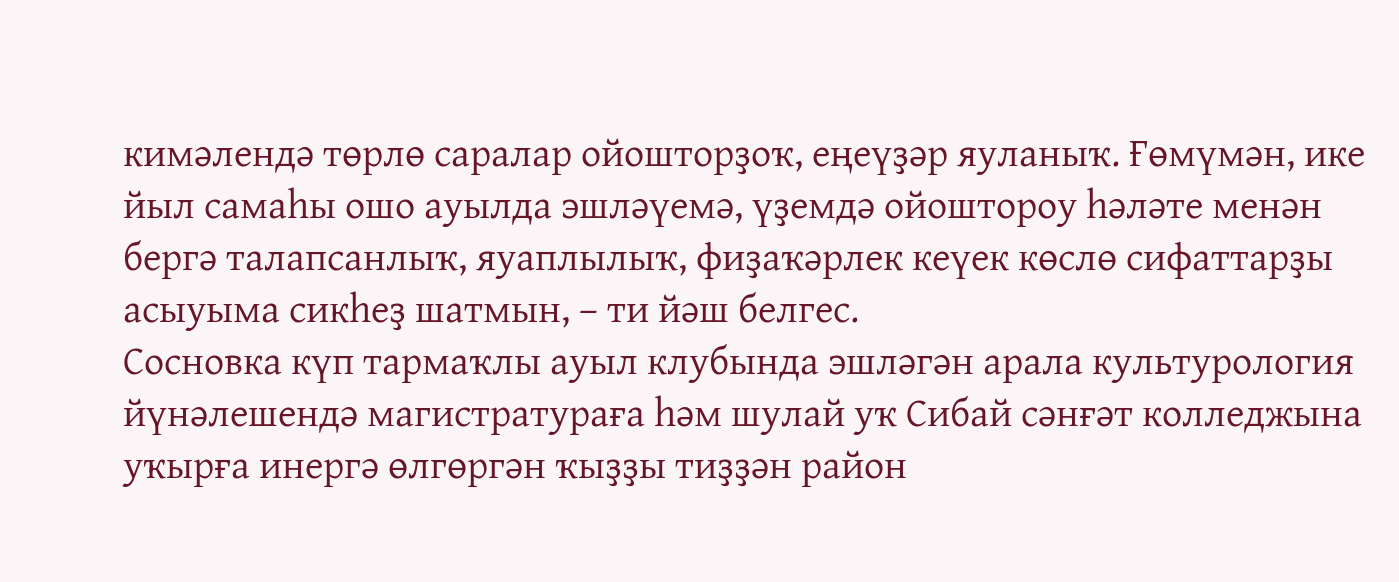кимәлендә төрлө саралар ойошторҙоҡ, еңеүҙәр яуланыҡ. Ғөмүмән, ике йыл самаһы ошо ауылда эшләүемә, үҙемдә ойоштороу һәләте менән бергә талапсанлыҡ, яуаплылыҡ, фиҙаҡәрлек кеүек көслө сифаттарҙы асыуыма сикһеҙ шатмын, – ти йәш белгес.
Сосновка күп тармаҡлы ауыл клубында эшләгән арала культурология йүнәлешендә магистратураға һәм шулай уҡ Сибай сәнғәт колледжына уҡырға инергә өлгөргән ҡыҙҙы тиҙҙән район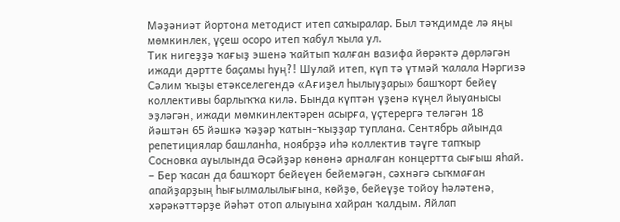Мәҙәниәт йортона методист итеп саҡыралар. Был тәҡдимде лә яңы мөмкинлек, үҫеш осоро итеп ҡабул ҡыла ул.
Тик нигеҙҙә ҡағыҙ эшенә ҡайтып ҡалған вазифа йөрәктә дөрләгән ижади дәртте баҫамы һуң?! Шулай итеп, күп тә үтмәй ҡалала Нәргизә Сәлим ҡыҙы етәкселегендә «Ағиҙел һылыуҙары» башҡорт бейеү коллективы барлыҡҡа килә. Бында күптән үҙенә күңел йыуанысы эҙләгән, ижади мөмкинлектәрен асырға, үҫтерергә теләгән 18 йәштән 65 йәшкә ҡәҙәр ҡатын-ҡыҙҙар туплана. Сентябрь айында репетициялар башланһа, ноябрҙә иһә коллектив тәүге тапҡыр Сосновка ауылында Әсәйҙәр көнөнә арналған концертта сығыш яһай.
– Бер ҡасан да башҡорт бейеүен бейемәгән, сәхнәгә сыҡмаған апайҙарҙың һығылмалылығына, көйҙө, бейеүҙе тойоу һәләтенә, хәрәкәттәрҙе йәһәт отоп алыуына хайран ҡалдым. Яйлап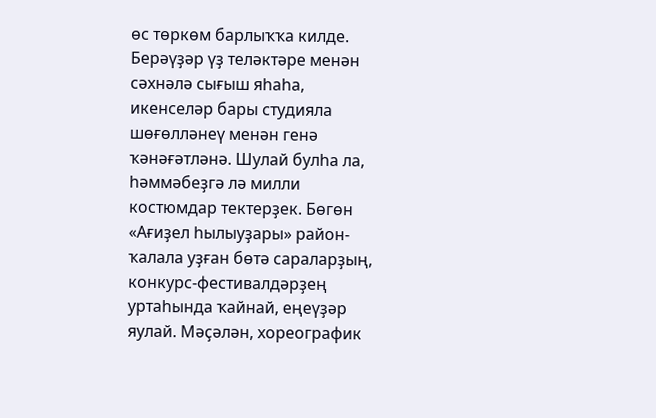өс төркөм барлыҡҡа килде. Берәүҙәр үҙ теләктәре менән сәхнәлә сығыш яһаһа, икенселәр бары студияла шөғөлләнеү менән генә ҡәнәғәтләнә. Шулай булһа ла, һәммәбеҙгә лә милли костюмдар тектерҙек. Бөгөн «Ағиҙел һылыуҙары» район-ҡалала уҙған бөтә сараларҙың, конкурс-фестивалдәрҙең уртаһында ҡайнай, еңеүҙәр яулай. Мәҫәлән, хореографик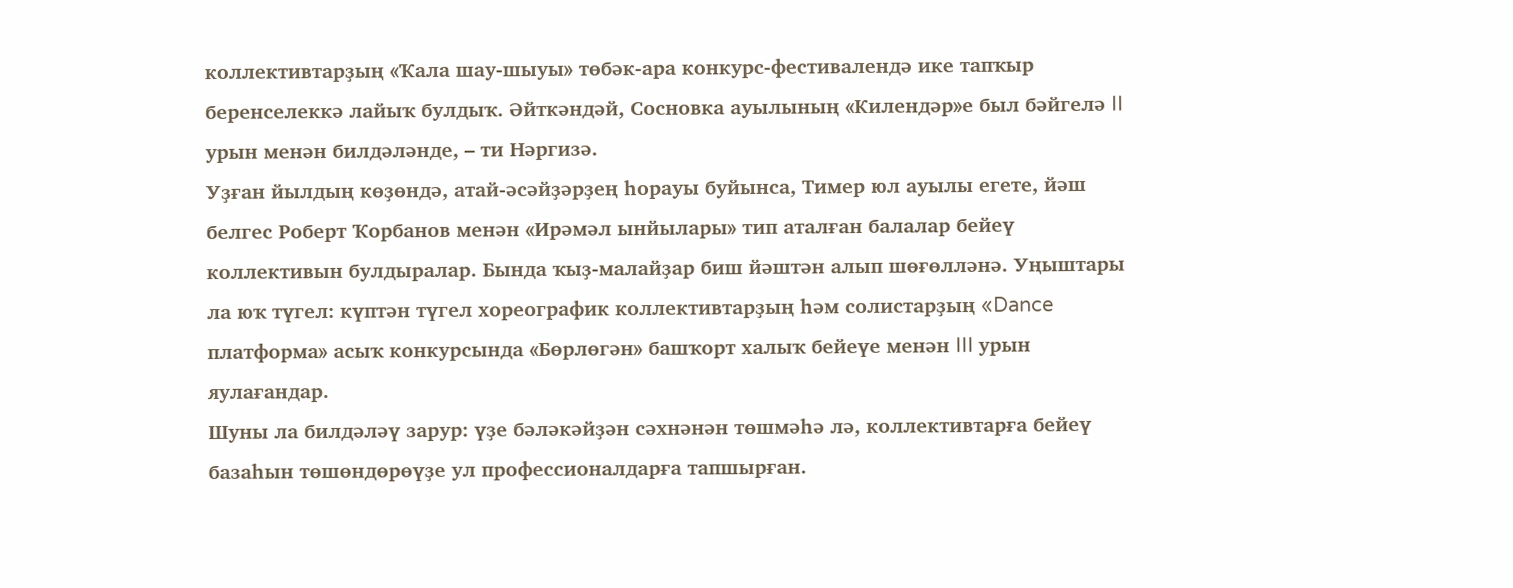коллективтарҙың «Ҡала шау-шыуы» төбәк-ара конкурс-фестивалендә ике тапҡыр беренселеккә лайыҡ булдыҡ. Әйткәндәй, Сосновка ауылының «Килендәр»е был бәйгелә II урын менән билдәләнде, – ти Нәргизә.
Уҙған йылдың көҙөндә, атай-әсәйҙәрҙең һорауы буйынса, Тимер юл ауылы егете, йәш белгес Роберт Ҡорбанов менән «Ирәмәл ынйылары» тип аталған балалар бейеү коллективын булдыралар. Бында ҡыҙ-малайҙар биш йәштән алып шөғөлләнә. Уңыштары ла юҡ түгел: күптән түгел хореографик коллективтарҙың һәм солистарҙың «Dance платформа» асыҡ конкурсында «Бөрлөгән» башҡорт халыҡ бейеүе менән III урын яулағандар.
Шуны ла билдәләү зарур: үҙе бәләкәйҙән сәхнәнән төшмәһә лә, коллективтарға бейеү базаһын төшөндөрөүҙе ул профессионалдарға тапшырған.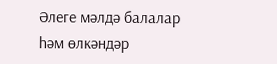Әлеге мәлдә балалар һәм өлкәндәр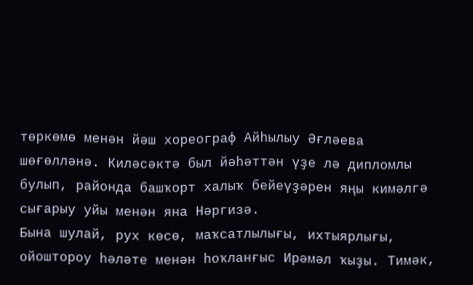төркөмө менән йәш хореограф Айһылыу Әғләева шөғөлләнә. Киләсәктә был йәһәттән үҙе лә дипломлы булып, районда башҡорт халыҡ бейеүҙәрен яңы кимәлгә сығарыу уйы менән яна Нәргизә.
Бына шулай, рух көсө, маҡсатлылығы, ихтыярлығы, ойоштороу һәләте менән һоҡланғыс Ирәмәл ҡыҙы. Тимәк,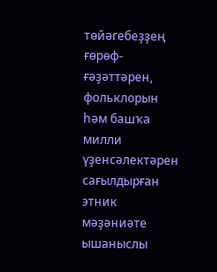төйәгебеҙҙең ғөрөф-ғәҙәттәрен, фольклорын һәм башҡа милли үҙенсәлектәрен сағылдырған этник мәҙәниәте ышаныслы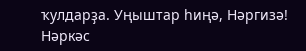ҡулдарҙа. Уңыштар һиңә, Нәргизә!
Нәркәс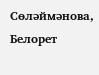Сөләймәнова,
Белорет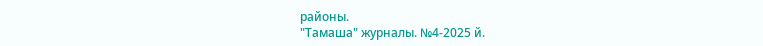районы.
"Тамаша" журналы. №4-2025 й.